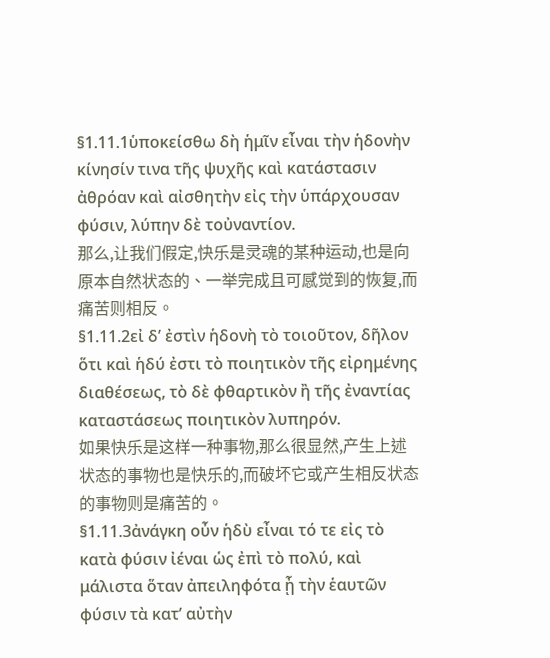§1.11.1ὑποκείσθω δὴ ἡμῖν εἶναι τὴν ἡδονὴν κίνησίν τινα τῆς ψυχῆς καὶ κατάστασιν ἀθρόαν καὶ αἰσθητὴν εἰς τὴν ὑπάρχουσαν φύσιν, λύπην δὲ τοὐναντίον.
那么,让我们假定,快乐是灵魂的某种运动,也是向原本自然状态的、一举完成且可感觉到的恢复,而痛苦则相反。
§1.11.2εἰ δʼ ἐστὶν ἡδονὴ τὸ τοιοῦτον, δῆλον ὅτι καὶ ἡδύ ἐστι τὸ ποιητικὸν τῆς εἰρημένης διαθέσεως, τὸ δὲ φθαρτικὸν ἢ τῆς ἐναντίας καταστάσεως ποιητικὸν λυπηρόν.
如果快乐是这样一种事物,那么很显然,产生上述状态的事物也是快乐的,而破坏它或产生相反状态的事物则是痛苦的。
§1.11.3ἀνάγκη οὖν ἡδὺ εἶναι τό τε εἰς τὸ κατὰ φύσιν ἰέναι ὡς ἐπὶ τὸ πολύ, καὶ μάλιστα ὅταν ἀπειληφότα ᾖ τὴν ἑαυτῶν φύσιν τὰ κατʼ αὐτὴν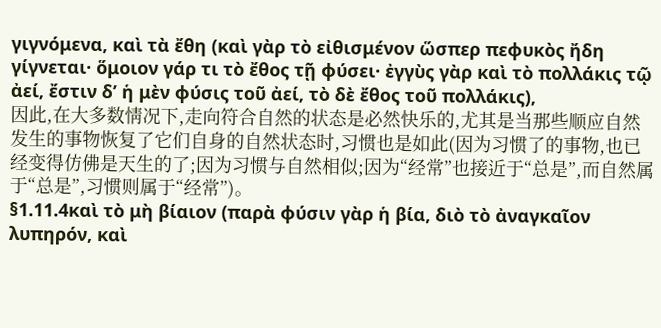γιγνόμενα, καὶ τὰ ἔθη (καὶ γὰρ τὸ εἰθισμένον ὥσπερ πεφυκὸς ἤδη γίγνεται· ὅμοιον γάρ τι τὸ ἔθος τῇ φύσει· ἐγγὺς γὰρ καὶ τὸ πολλάκις τῷ ἀεί, ἔστιν δʼ ἡ μὲν φύσις τοῦ ἀεί, τὸ δὲ ἔθος τοῦ πολλάκις),
因此,在大多数情况下,走向符合自然的状态是必然快乐的,尤其是当那些顺应自然发生的事物恢复了它们自身的自然状态时,习惯也是如此(因为习惯了的事物,也已经变得仿佛是天生的了;因为习惯与自然相似;因为“经常”也接近于“总是”,而自然属于“总是”,习惯则属于“经常”)。
§1.11.4καὶ τὸ μὴ βίαιον (παρὰ φύσιν γὰρ ἡ βία, διὸ τὸ ἀναγκαῖον λυπηρόν, καὶ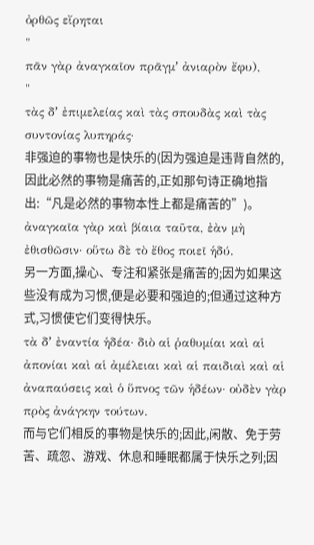ὀρθῶς εἴρηται
"
πᾶν γὰρ ἀναγκαῖον πρᾶγμʼ ἀνιαρὸν ἔφυ),
"
τὰς δʼ ἐπιμελείας καὶ τὰς σπουδὰς καὶ τὰς συντονίας λυπηράς·
非强迫的事物也是快乐的(因为强迫是违背自然的,因此必然的事物是痛苦的,正如那句诗正确地指出:“凡是必然的事物本性上都是痛苦的”)。
ἀναγκαῖα γὰρ καὶ βίαια ταῦτα, ἐὰν μὴ ἐθισθῶσιν· οὕτω δὲ τὸ ἔθος ποιεῖ ἡδύ.
另一方面,操心、专注和紧张是痛苦的;因为如果这些没有成为习惯,便是必要和强迫的;但通过这种方式,习惯使它们变得快乐。
τὰ δʼ ἐναντία ἡδέα· διὸ αἱ ῥαθυμίαι καὶ αἱ ἀπονίαι καὶ αἱ ἀμέλειαι καὶ αἱ παιδιαὶ καὶ αἱ ἀναπαύσεις καὶ ὁ ὕπνος τῶν ἡδέων· οὐδὲν γὰρ πρὸς ἀνάγκην τούτων.
而与它们相反的事物是快乐的;因此,闲散、免于劳苦、疏忽、游戏、休息和睡眠都属于快乐之列;因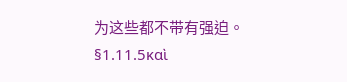为这些都不带有强迫。
§1.11.5καὶ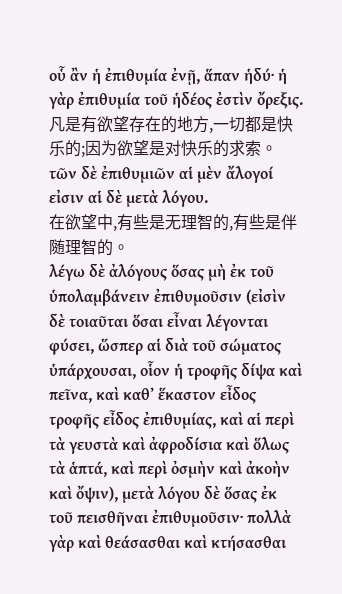οὗ ἂν ἡ ἐπιθυμία ἐνῇ, ἅπαν ἡδύ· ἡ γὰρ ἐπιθυμία τοῦ ἡδέος ἐστὶν ὄρεξις.
凡是有欲望存在的地方,一切都是快乐的;因为欲望是对快乐的求索。
τῶν δὲ ἐπιθυμιῶν αἱ μὲν ἄλογοί εἰσιν αἱ δὲ μετὰ λόγου.
在欲望中,有些是无理智的,有些是伴随理智的。
λέγω δὲ ἀλόγους ὅσας μὴ ἐκ τοῦ ὑπολαμβάνειν ἐπιθυμοῦσιν (εἰσὶν δὲ τοιαῦται ὅσαι εἶναι λέγονται φύσει, ὥσπερ αἱ διὰ τοῦ σώματος ὑπάρχουσαι, οἷον ἡ τροφῆς δίψα καὶ πεῖνα, καὶ καθʼ ἕκαστον εἶδος τροφῆς εἶδος ἐπιθυμίας, καὶ αἱ περὶ τὰ γευστὰ καὶ ἀφροδίσια καὶ ὅλως τὰ ἁπτά, καὶ περὶ ὀσμὴν καὶ ἀκοὴν καὶ ὄψιν), μετὰ λόγου δὲ ὅσας ἐκ τοῦ πεισθῆναι ἐπιθυμοῦσιν· πολλὰ γὰρ καὶ θεάσασθαι καὶ κτήσασθαι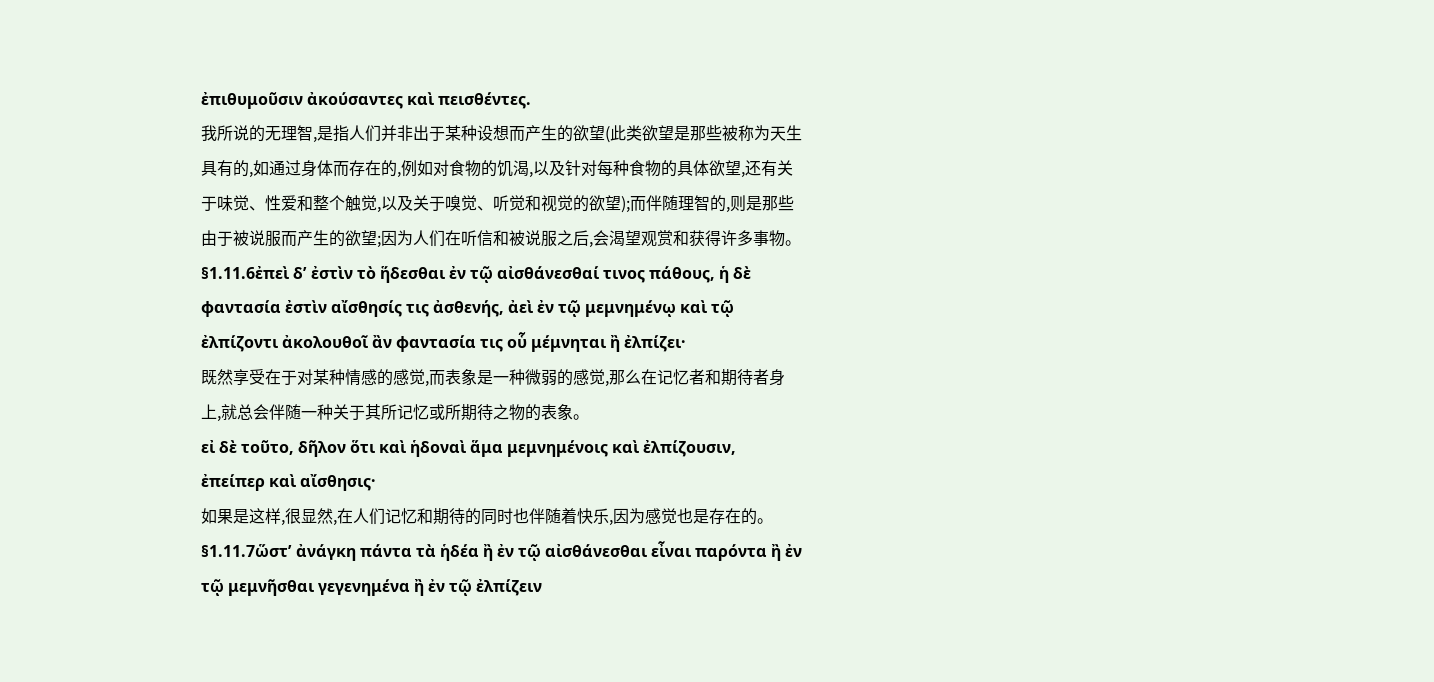ἐπιθυμοῦσιν ἀκούσαντες καὶ πεισθέντες.
我所说的无理智,是指人们并非出于某种设想而产生的欲望(此类欲望是那些被称为天生具有的,如通过身体而存在的,例如对食物的饥渴,以及针对每种食物的具体欲望,还有关于味觉、性爱和整个触觉,以及关于嗅觉、听觉和视觉的欲望);而伴随理智的,则是那些由于被说服而产生的欲望;因为人们在听信和被说服之后,会渴望观赏和获得许多事物。
§1.11.6ἐπεὶ δʼ ἐστὶν τὸ ἥδεσθαι ἐν τῷ αἰσθάνεσθαί τινος πάθους, ἡ δὲ φαντασία ἐστὶν αἴσθησίς τις ἀσθενής, ἀεὶ ἐν τῷ μεμνημένῳ καὶ τῷ ἐλπίζοντι ἀκολουθοῖ ἂν φαντασία τις οὗ μέμνηται ἢ ἐλπίζει·
既然享受在于对某种情感的感觉,而表象是一种微弱的感觉,那么在记忆者和期待者身上,就总会伴随一种关于其所记忆或所期待之物的表象。
εἰ δὲ τοῦτο, δῆλον ὅτι καὶ ἡδοναὶ ἅμα μεμνημένοις καὶ ἐλπίζουσιν, ἐπείπερ καὶ αἴσθησις·
如果是这样,很显然,在人们记忆和期待的同时也伴随着快乐,因为感觉也是存在的。
§1.11.7ὥστʼ ἀνάγκη πάντα τὰ ἡδέα ἢ ἐν τῷ αἰσθάνεσθαι εἶναι παρόντα ἢ ἐν τῷ μεμνῆσθαι γεγενημένα ἢ ἐν τῷ ἐλπίζειν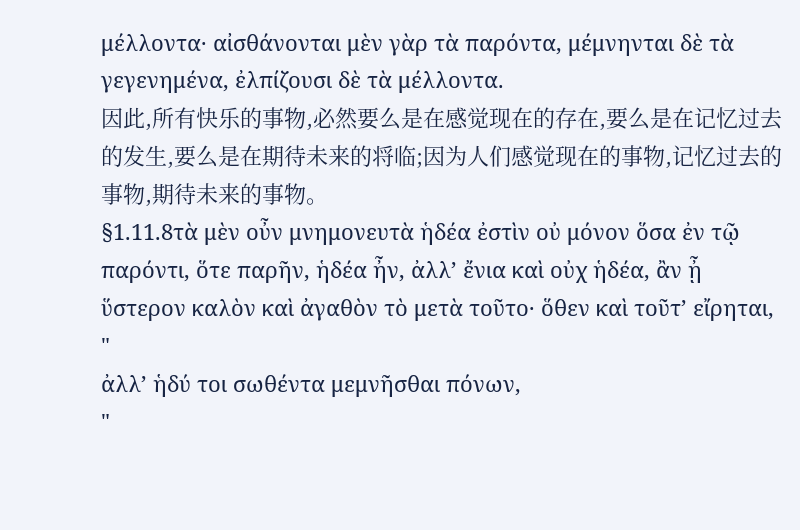μέλλοντα· αἰσθάνονται μὲν γὰρ τὰ παρόντα, μέμνηνται δὲ τὰ γεγενημένα, ἐλπίζουσι δὲ τὰ μέλλοντα.
因此,所有快乐的事物,必然要么是在感觉现在的存在,要么是在记忆过去的发生,要么是在期待未来的将临;因为人们感觉现在的事物,记忆过去的事物,期待未来的事物。
§1.11.8τὰ μὲν οὖν μνημονευτὰ ἡδέα ἐστὶν οὐ μόνον ὅσα ἐν τῷ παρόντι, ὅτε παρῆν, ἡδέα ἦν, ἀλλʼ ἔνια καὶ οὐχ ἡδέα, ἂν ᾖ ὕστερον καλὸν καὶ ἀγαθὸν τὸ μετὰ τοῦτο· ὅθεν καὶ τοῦτʼ εἴρηται,
"
ἀλλʼ ἡδύ τοι σωθέντα μεμνῆσθαι πόνων,
"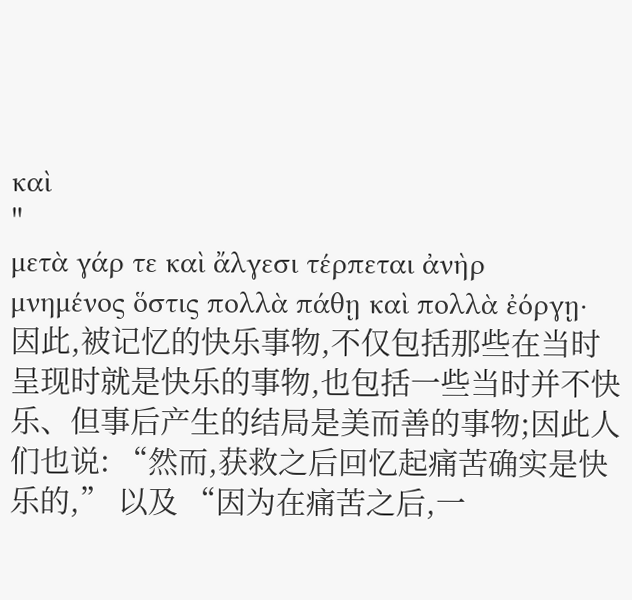καὶ
"
μετὰ γάρ τε καὶ ἄλγεσι τέρπεται ἀνὴρ
μνημένος ὅστις πολλὰ πάθῃ καὶ πολλὰ ἐόργῃ·
因此,被记忆的快乐事物,不仅包括那些在当时呈现时就是快乐的事物,也包括一些当时并不快乐、但事后产生的结局是美而善的事物;因此人们也说: “然而,获救之后回忆起痛苦确实是快乐的,” 以及 “因为在痛苦之后,一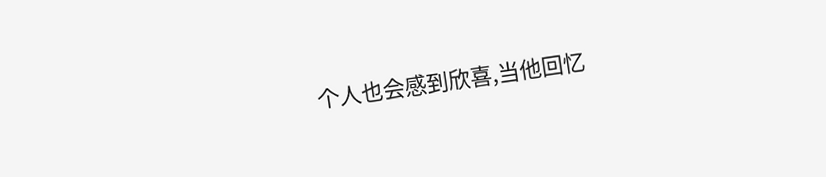个人也会感到欣喜,当他回忆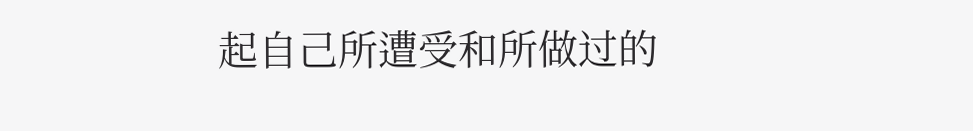起自己所遭受和所做过的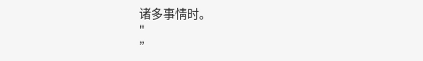诸多事情时。
"
”